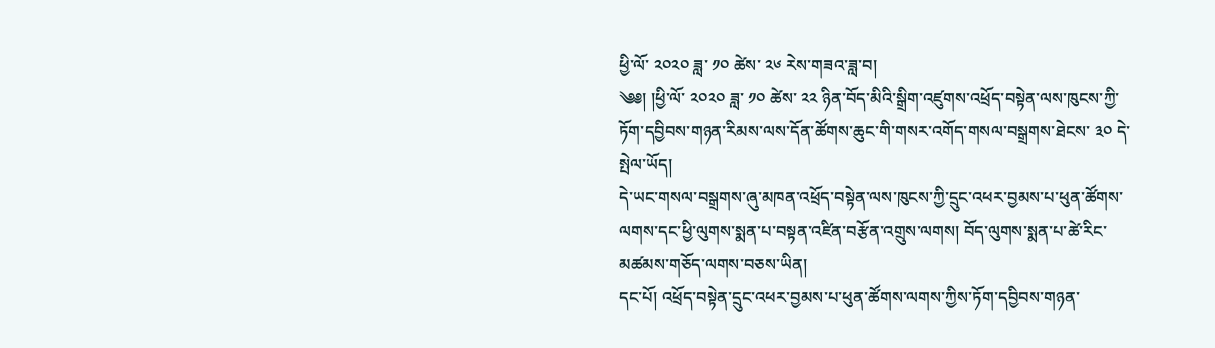ཕྱི་ལོ་ ༢༠༢༠ ཟླ་ ༡༠ ཚེས་ ༢༦ རེས་གཟའ་ཟླ་བ།
༄༅། །ཕྱི་ལོ་ ༢༠༢༠ ཟླ་ ༡༠ ཚེས་ ༢༢ ཉིན་བོད་མིའི་སྒྲིག་འཛུགས་འཕྲོད་བསྟེན་ལས་ཁུངས་ཀྱི་ཏོག་དབྱིབས་གཉན་རིམས་ལས་དོན་ཚོགས་ཆུང་གི་གསར་འགོད་གསལ་བསྒྲགས་ཐེངས་ ༣༠ དེ་སྤེལ་ཡོད།
དེ་ཡང་གསལ་བསྒྲགས་ཞུ་མཁན་འཕྲོད་བསྟེན་ལས་ཁུངས་ཀྱི་དྲུང་འཕར་བྱམས་པ་ཕུན་ཚོགས་ལགས་དང་ཕྱི་ལུགས་སྨན་པ་བསྟན་འཛིན་བརྩོན་འགྲུས་ལགས། བོད་ལུགས་སྨན་པ་ཚེ་རིང་མཚམས་གཅོད་ལགས་བཅས་ཡིན།
དང་པོ། འཕྲོད་བསྟེན་དྲུང་འཕར་བྱམས་པ་ཕུན་ཚོགས་ལགས་ཀྱིས་ཏོག་དབྱིབས་གཉན་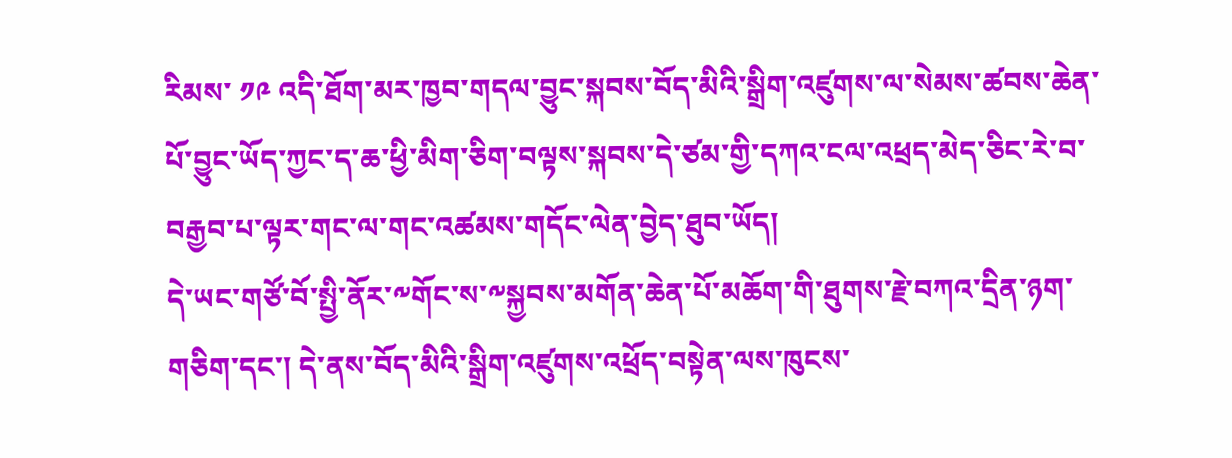རིམས་ ༡༩ འདི་ཐོག་མར་ཁྱབ་གདལ་བྱུང་སྐབས་བོད་མིའི་སྒྲིག་འཛུགས་ལ་སེམས་ཚབས་ཆེན་པོ་བྱུང་ཡོད་ཀྱང་ད་ཆ་ཕྱི་མིག་ཅིག་བལྟས་སྐབས་དེ་ཙམ་གྱི་དཀའ་ངལ་འཕྲད་མེད་ཅིང་རེ་བ་བརྒྱབ་པ་ལྟར་གང་ལ་གང་འཚམས་གདོང་ལེན་བྱེད་ཐུབ་ཡོད།
དེ་ཡང་གཙོ་བོ་སྤྱི་ནོར་༸གོང་ས་༸སྐྱབས་མགོན་ཆེན་པོ་མཆོག་གི་ཐུགས་རྗེ་བཀའ་དྲིན་ཉག་གཅིག་དང་། དེ་ནས་བོད་མིའི་སྒྲིག་འཛུགས་འཕྲོད་བསྟེན་ལས་ཁུངས་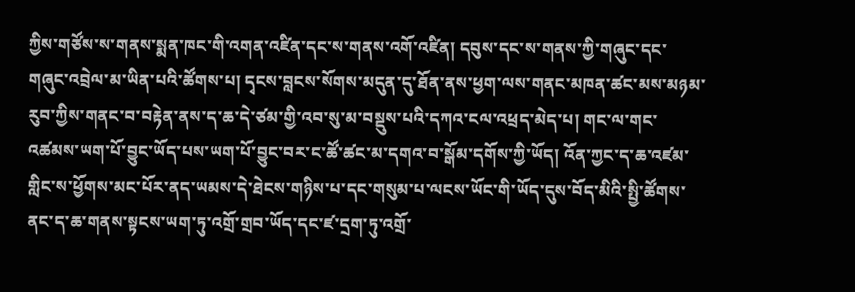ཀྱིས་གཙོས་ས་གནས་སྨན་ཁང་གི་འགན་འཛིན་དང་ས་གནས་འགོ་འཛིན། དབུས་དང་ས་གནས་ཀྱི་གཞུང་དང་གཞུང་འབྲེལ་མ་ཡིན་པའི་ཚོགས་པ། དྭངས་བླངས་སོགས་མདུན་དུ་ཐོན་ནས་ཕྱག་ལས་གནང་མཁན་ཚང་མས་མཉམ་རུབ་ཀྱིས་གནང་བ་བརྟེན་ནས་ད་ཆ་དེ་ཙམ་གྱི་འབ་སུ་མ་བསྡུས་པའི་དཀའ་ངལ་འཕྲད་མེད་པ། གང་ལ་གང་འཚམས་ཡག་པོ་བྱུང་ཡོད་པས་ཡག་པོ་བྱུང་བར་ང་ཚོ་ཚང་མ་དགའ་བ་སྒོམ་དགོས་ཀྱི་ཡོད། འོན་ཀྱང་ད་ཆ་འཛམ་གླིང་ས་ཕྱོགས་མང་པོར་ནད་ཡམས་དེ་ཐེངས་གཉིས་པ་དང་གསུམ་པ་ལངས་ཡོང་གི་ཡོད་དུས་བོད་མིའི་སྤྱི་ཚོགས་ནང་ད་ཆ་གནས་སྟངས་ཡག་ཏུ་འགྲོ་གྲབ་ཡོད་དང་ཛ་དྲག་ཏུ་འགྲོ་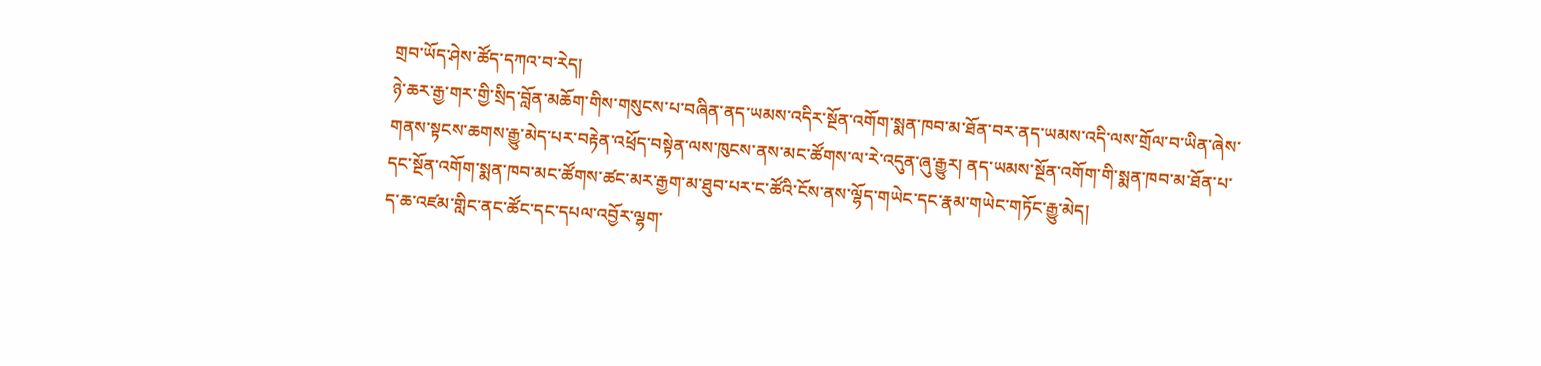གྲབ་ཡོད་ཤེས་ཚོད་དཀའ་བ་རེད།
ཉེ་ཆར་རྒྱ་གར་གྱི་སྲིད་བློན་མཆོག་གིས་གསུངས་པ་བཞིན་ནད་ཡམས་འདིར་སྔོན་འགོག་སྨན་ཁབ་མ་ཐོན་བར་ནད་ཡམས་འདི་ལས་གྲོལ་བ་ཡིན་ཞེས་གནས་སྟངས་ཆགས་རྒྱུ་མེད་པར་བརྟེན་འཕྲོད་བསྟེན་ལས་ཁུངས་ནས་མང་ཚོགས་ལ་རེ་འདུན་ཞུ་རྒྱུར། ནད་ཡམས་སྔོན་འགོག་གི་སྨན་ཁབ་མ་ཐོན་པ་དང་སྔོན་འགོག་སྨན་ཁབ་མང་ཚོགས་ཚང་མར་རྒྱག་མ་ཐུབ་པར་ང་ཚོའི་ངོས་ནས་ལྷོད་གཡེང་དང་རྣམ་གཡེང་གཏོང་རྒྱུ་མེད།
ད་ཆ་འཛམ་གླིང་ནང་ཚོང་དང་དཔལ་འབྱོར་ལྷག་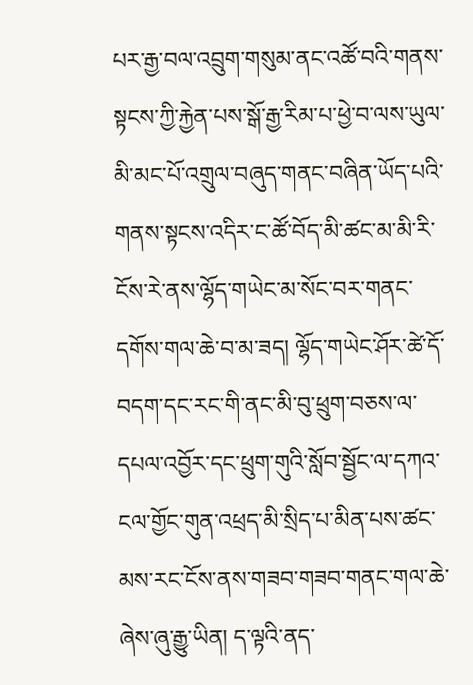པར་རྒྱ་བལ་འབྲུག་གསུམ་ནང་འཚོ་བའི་གནས་སྟངས་ཀྱི་རྐྱེན་པས་སྒོ་རྒྱ་རིམ་པ་ཕྱེ་བ་ལས་ཡུལ་མི་མང་པོ་འགྲུལ་བཞུད་གནང་བཞིན་ཡོད་པའི་གནས་སྟངས་འདིར་ང་ཚོ་བོད་མི་ཚང་མ་མི་རི་ངོས་རེ་ནས་ལྷོད་གཡེང་མ་སོང་བར་གནང་དགོས་གལ་ཆེ་བ་མ་ཟད། ལྷོད་གཡེང་ཤོར་ཚེ་དོ་བདག་དང་རང་གི་ནང་མི་བུ་ཕྲུག་བཅས་ལ་དཔལ་འབྱོར་དང་ཕྲུག་གུའི་སློབ་སྦྱོང་ལ་དཀའ་ངལ་གྱོང་གུན་འཕྲད་མི་སྲིད་པ་མིན་པས་ཚང་མས་རང་ངོས་ནས་གཟབ་གཟབ་གནང་གལ་ཆེ་ཞེས་ཞུ་རྒྱུ་ཡིན། ད་ལྟའི་ནད་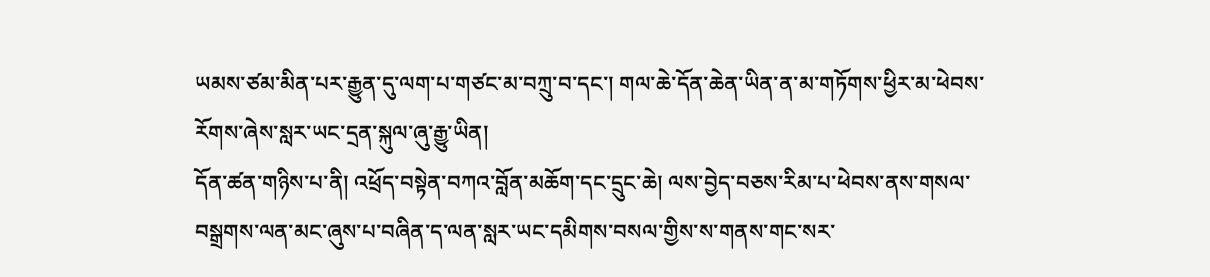ཡམས་ཙམ་མིན་པར་རྒྱུན་དུ་ལག་པ་གཙང་མ་བཀྲུ་བ་དང་། གལ་ཆེ་དོན་ཆེན་ཡིན་ན་མ་གཏོགས་ཕྱིར་མ་ཕེབས་རོགས་ཞེས་སླར་ཡང་དྲན་སྐུལ་ཞུ་རྒྱུ་ཡིན།
དོན་ཚན་གཉིས་པ་ནི། འཕྲོད་བསྟེན་བཀའ་བློན་མཆོག་དང་དྲུང་ཆེ། ལས་བྱེད་བཅས་རིམ་པ་ཕེབས་ནས་གསལ་བསྒྲགས་ལན་མང་ཞུས་པ་བཞིན་ད་ལན་སླར་ཡང་དམིགས་བསལ་གྱིས་ས་གནས་གང་སར་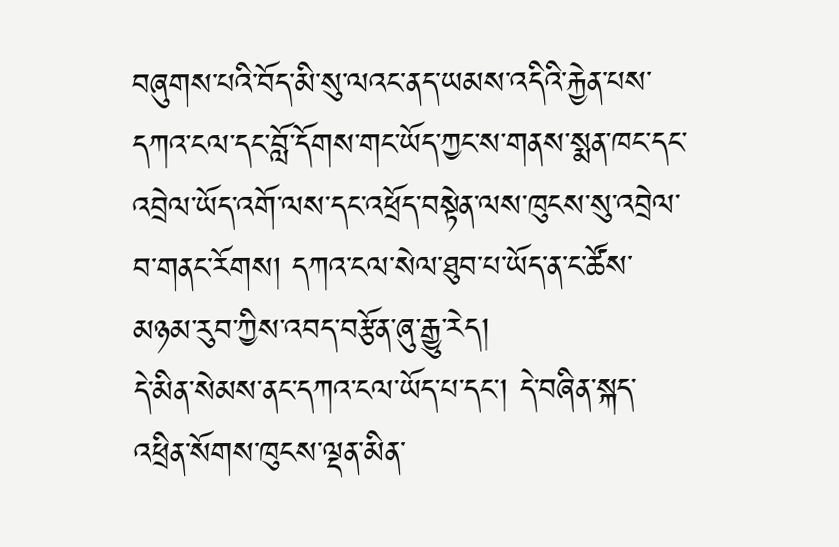བཞུགས་པའི་བོད་མི་སུ་ལའང་ནད་ཡམས་འདིའི་རྐྱེན་པས་དཀའ་ངལ་དང་བློ་དོགས་གང་ཡོད་ཀྱང་ས་གནས་སྨན་ཁང་དང་འབྲེལ་ཡོད་འགོ་ལས་དང་འཕྲོད་བསྟེན་ལས་ཁུངས་སུ་འབྲེལ་བ་གནང་རོགས། དཀའ་ངལ་སེལ་ཐུབ་པ་ཡོད་ན་ང་ཚོས་མཉམ་རུབ་ཀྱིས་འབད་བརྩོན་ཞུ་རྒྱུ་རེད།
དེ་མིན་སེམས་ནང་དཀའ་ངལ་ཡོད་པ་དང་། དེ་བཞིན་སྐད་འཕྲིན་སོགས་ཁུངས་ལྡན་མིན་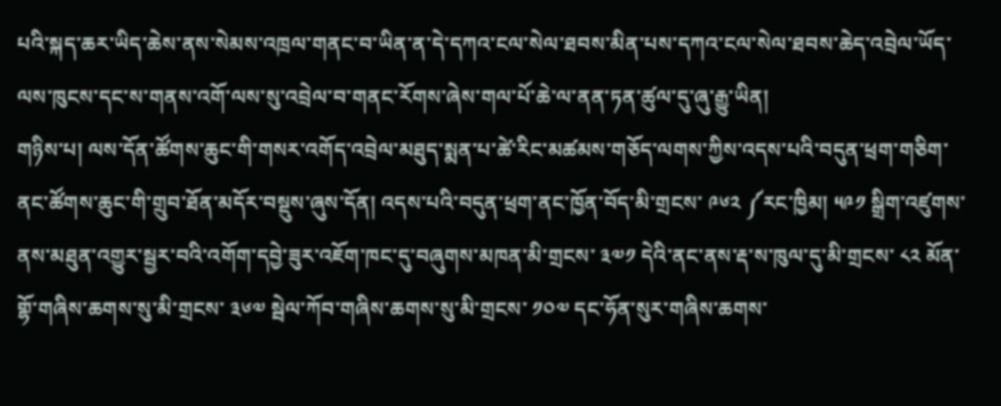པའི་སྐད་ཆར་ཡིད་ཆེས་ནས་སེམས་འཁྲལ་གནང་བ་ཡིན་ན་དེ་དཀའ་ངལ་སེལ་ཐབས་མིན་པས་དཀའ་ངལ་སེལ་ཐབས་ཆེད་འབྲེལ་ཡོད་ལས་ཁུངས་དང་ས་གནས་འགོ་ལས་སུ་འབྲེལ་བ་གནང་རོགས་ཞེས་གལ་པོ་ཆེ་ལ་ནན་ཏན་ཚུལ་དུ་ཞུ་རྒྱུ་ཡིན།
གཉིས་པ། ལས་དོན་ཚོགས་ཆུང་གི་གསར་འགོད་འབྲེལ་མཐུད་སྨན་པ་ཚེ་རིང་མཚམས་གཅོད་ལགས་ཀྱིས་འདས་པའི་བདུན་ཕྲག་གཅིག་ནང་ཚོགས་ཆུང་གི་གྲུབ་ཐོན་མདོར་བསྡུས་ཞུས་དོན། འདས་པའི་བདུན་ཕྲག་ནང་ཁྱོན་བོད་མི་གྲངས་ ༩༦༢ ༼རང་ཁྱིམ། ༥༩༡ སྒྲིག་འཛུགས་ནས་མཐུན་འགྱུར་སྦྱར་བའི་འགོག་དབྱེ་ཟུར་འཇོག་ཁང་དུ་བཞུགས་མཁན་མི་གྲངས་ ༣༧༡ དེའི་ནང་ནས་རྡ་ས་ཁུལ་དུ་མི་གྲངས་ ༨༢ མོན་གྷོ་གཞིས་ཆགས་སུ་མི་གྲངས་ ༣༦༧ སྦེལ་ཀོབ་གཞིས་ཆགས་སུ་མི་གྲངས་ ༡༠༧ དང་ཧོན་སུར་གཞིས་ཆགས་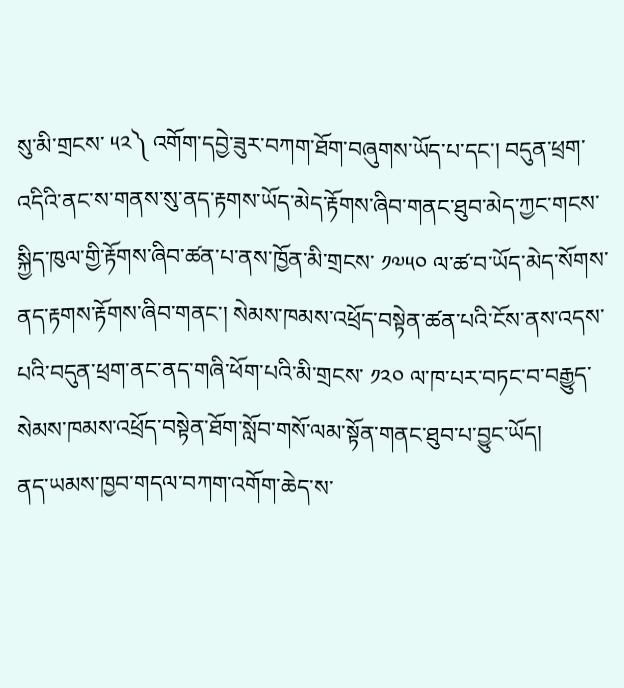སུ་མི་གྲངས་ ༥༢༽ འགོག་དབྱེ་ཟུར་བཀག་ཐོག་བཞུགས་ཡོད་པ་དང་། བདུན་ཕྲག་འདིའི་ནང་ས་གནས་སུ་ནད་རྟགས་ཡོད་མེད་རྟོགས་ཞིབ་གནང་ཐུབ་མེད་ཀྱང་གངས་སྐྱིད་ཁུལ་གྱི་རྟོགས་ཞིབ་ཚན་པ་ནས་ཁྱོན་མི་གྲངས་ ༡༧༥༠ ལ་ཚ་བ་ཡོད་མེད་སོགས་ནད་རྟགས་རྟོགས་ཞིབ་གནང་། སེམས་ཁམས་འཕྲོད་བསྟེན་ཚན་པའི་ངོས་ནས་འདས་པའི་བདུན་ཕྲག་ནང་ནད་གཞི་ཕོག་པའི་མི་གྲངས་ ༡༢༠ ལ་ཁ་པར་བཏང་བ་བརྒྱུད་སེམས་ཁམས་འཕྲོད་བསྟེན་ཐོག་སློབ་གསོ་ལམ་སྟོན་གནང་ཐུབ་པ་བྱུང་ཡོད།
ནད་ཡམས་ཁྱབ་གདལ་བཀག་འགོག་ཆེད་ས་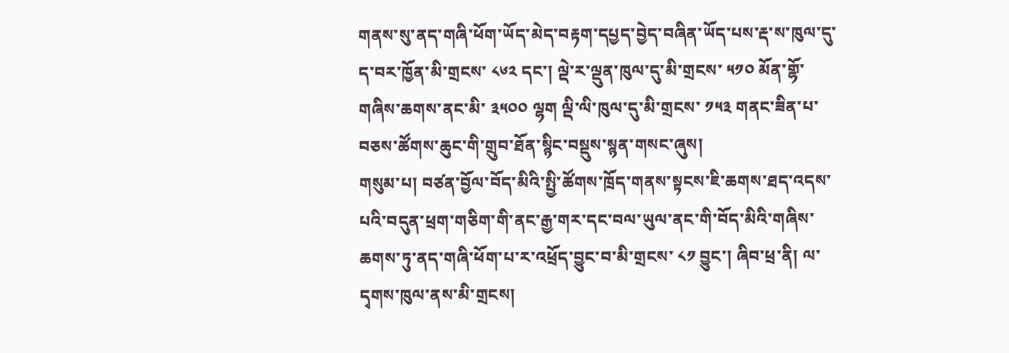གནས་སུ་ནད་གཞི་ཕོག་ཡོད་མེད་བརྟག་དཔྱད་བྱེད་བཞིན་ཡོད་པས་རྡ་ས་ཁུལ་དུ་ད་བར་ཁྱོན་མི་གྲངས་ ༨༦༢ དང་། ལྡེ་ར་ལྡུན་ཁུལ་དུ་མི་གྲངས་ ༥༡༠ མོན་གྷོ་གཞིས་ཆགས་ནང་མི་ ༣༥༠༠ ལྷག ལྡི་ལི་ཁུལ་དུ་མི་གྲངས་ ༡༥༣ གནང་ཟིན་པ་བཅས་ཚོགས་ཆུང་གི་གྲུབ་ཐོན་སྙིང་བསྡུས་སྙན་གསང་ཞུས།
གསུམ་པ། བཙན་བྱོལ་བོད་མིའི་སྤྱི་ཚོགས་ཁྲོད་གནས་སྟངས་ཇི་ཆགས་ཐད་འདས་པའི་བདུན་ཕྲག་གཅིག་གི་ནང་རྒྱ་གར་དང་བལ་ཡུལ་ནང་གི་བོད་མིའི་གཞིས་ཆགས་ཏུ་ནད་གཞི་ཕོག་པ་ར་འཕྲོད་བྱུང་བ་མི་གྲངས་ ༨༡ བྱུང་། ཞིབ་ཕྲ་ནི། ལ་དྭགས་ཁུལ་ནས་མི་གྲངས།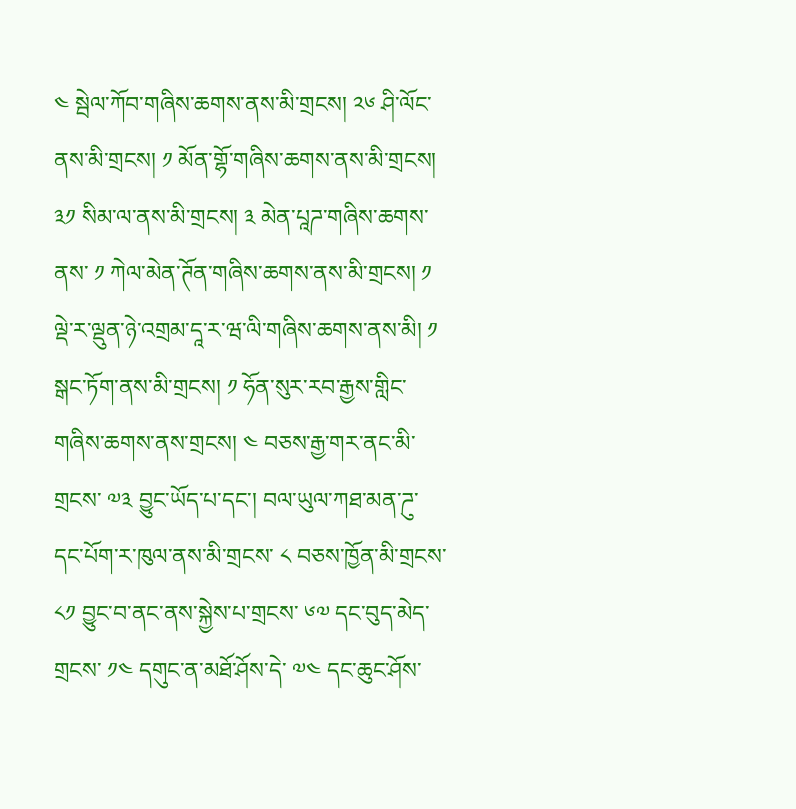༤ སྦེལ་ཀོབ་གཞིས་ཆགས་ནས་མི་གྲངས། ༢༦ ཤི་ལོང་ནས་མི་གྲངས། ༡ མོན་གྷོ་གཞིས་ཆགས་ནས་མི་གྲངས། ༣༡ སིམ་ལ་ནས་མི་གྲངས། ༣ མེན་པཱཌ་གཞིས་ཆགས་ནས་ ༡ ཀེལ་མེན་ཊོན་གཞིས་ཆགས་ནས་མི་གྲངས། ༡ ལྡེ་ར་ལྡུན་ཉེ་འགྲམ་དཱ་ར་ཝ་ལི་གཞིས་ཆགས་ནས་མི། ༡ སྒང་ཏོག་ནས་མི་གྲངས། ༡ ཧོན་སུར་རབ་རྒྱས་གླིང་གཞིས་ཆགས་ནས་གྲངས། ༤ བཅས་རྒྱ་གར་ནང་མི་གྲངས་ ༧༣ བྱུང་ཡོད་པ་དང་། བལ་ཡུལ་ཀཐ་མན་ཌུ་དང་པོག་ར་ཁུལ་ནས་མི་གྲངས་ ༨ བཅས་ཁྱོན་མི་གྲངས་ ༨༡ བྱུང་བ་ནང་ནས་སྐྱེས་པ་གྲངས་ ༦༧ དང་བུད་མེད་གྲངས་ ༡༤ དགུང་ན་མཐོ་ཤོས་དེ་ ༧༤ དང་ཆུང་ཤོས་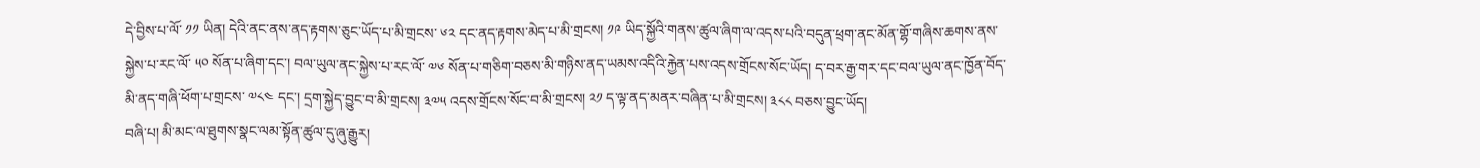དེ་བྱིས་པ་ལོ་ ༡༡ ཡིན། དེའི་ནང་ནས་ནད་རྟགས་ཅུང་ཡོད་པ་མི་གྲངས་ ༦༢ དང་ནད་རྟགས་མེད་པ་མི་གྲངས། ༡༩ ཡིད་སྐྱོའི་གནས་ཚུལ་ཞིག་ལ་འདས་པའི་བདུན་ཕྲག་ནང་མོན་གྷོ་གཞིས་ཆགས་ནས་སྐྱེས་པ་རང་ལོ་ ༥༠ སོན་པ་ཞིག་དང་། བལ་ཡུལ་ནང་སྐྱེས་པ་རང་ལོ་ ༧༦ སོན་པ་གཅིག་བཅས་མི་གཉིས་ནད་ཡམས་འདིའི་རྐྱེན་པས་འདས་གྲོངས་སོང་ཡོད། ད་བར་རྒྱ་གར་དང་བལ་ཡུལ་ནང་ཁྱོན་བོད་མི་ནད་གཞི་ཕོག་པ་གྲངས་ ༧༨༤ དང་། དྲག་སྐྱེད་བྱུང་བ་མི་གྲངས། ༣༧༥ འདས་གྲོངས་སོང་བ་མི་གྲངས། ༢༡ ད་ལྟ་ནད་མནར་བཞིན་པ་མི་གྲངས། ༣༨༨ བཅས་བྱུང་ཡོད།
བཞི་པ། མི་མང་ལ་ཐུགས་སྣང་ལམ་སྟོན་ཚུལ་དུ་ཞུ་རྒྱུར།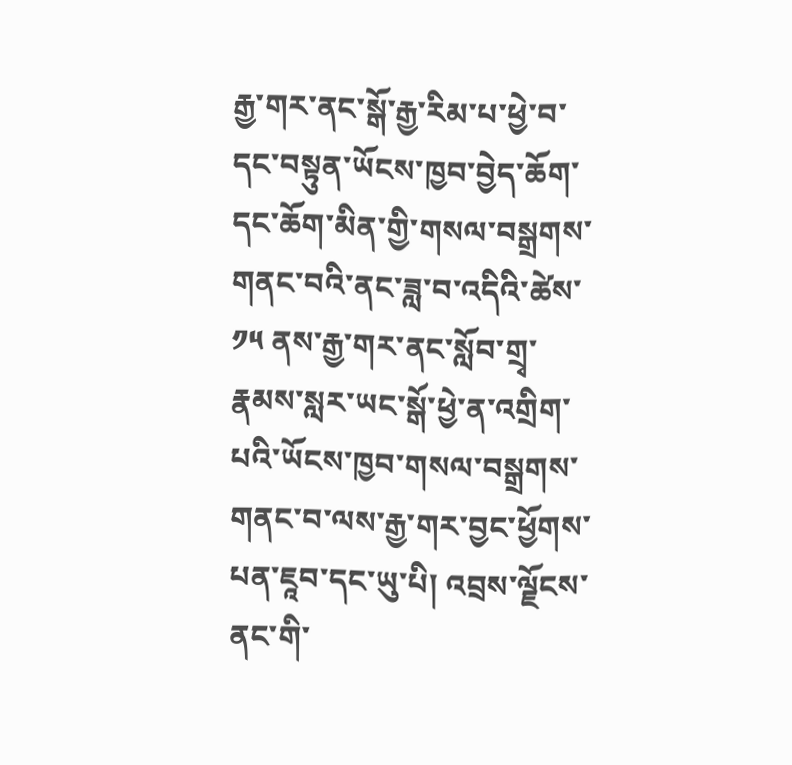རྒྱ་གར་ནང་སྒོ་རྒྱ་རིམ་པ་ཕྱེ་བ་དང་བསྟུན་ཡོངས་ཁྱབ་བྱེད་ཆོག་དང་ཆོག་མིན་གྱི་གསལ་བསྒྲགས་གནང་བའི་ནང་ཟླ་བ་འདིའི་ཚེས་ ༡༥ ནས་རྒྱ་གར་ནང་སློབ་གྲྭ་རྣམས་སླར་ཡང་སྒོ་ཕྱེ་ན་འགྲིག་པའི་ཡོངས་ཁྱབ་གསལ་བསྒྲགས་གནང་བ་ལས་རྒྱ་གར་བྱང་ཕྱོགས་པན་ཇཱབ་དང་ཡུ་པི། འབྲས་ལྗོངས་ནང་གི་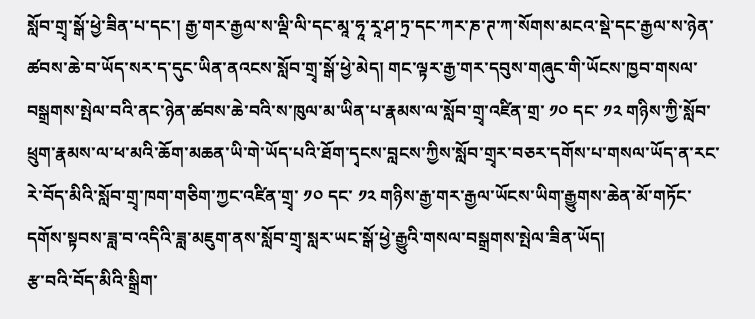སློབ་གྲྭ་སྒོ་ཕྱེ་ཟིན་པ་དང་། རྒྱ་གར་རྒྱལ་ས་ལྡི་ལི་དང་མཱ་ཧཱ་རཱ་ཤ་ཏྲ་དང་ཀར་ཎ་ཊ་ཀ་སོགས་མངའ་སྡེ་དང་རྒྱལ་ས་ཉེན་ཚབས་ཆེ་བ་ཡོད་སར་ད་དུང་ཡིན་ནའངས་སློབ་གྲྭ་སྒོ་ཕྱེ་མེད། གང་ལྟར་རྒྱ་གར་དབུས་གཞུང་གི་ཡོངས་ཁྱབ་གསལ་བསྒྲགས་སྤེལ་བའི་ནང་ཉེན་ཚབས་ཆེ་བའི་ས་ཁུལ་མ་ཡིན་པ་རྣམས་ལ་སློབ་གྲྭ་འཛིན་གྲ་ ༡༠ དང་ ༡༢ གཉིས་ཀྱི་སློབ་ཕྲུག་རྣམས་ལ་ཕ་མའི་ཆོག་མཆན་ཡི་གེ་ཡོད་པའི་ཐོག་དྭངས་བླངས་ཀྱིས་སློབ་གྲྭར་བཅར་དགོས་པ་གསལ་ཡོད་ན་རང་རེ་བོད་མིའི་སློབ་གྲྭ་ཁག་གཅིག་ཀྱང་འཛིན་གྲྭ་ ༡༠ དང་ ༡༢ གཉིས་རྒྱ་གར་རྒྱལ་ཡོངས་ཡིག་རྒྱུགས་ཆེན་མོ་གཏོང་དགོས་སྟབས་ཟླ་བ་འདིའི་ཟླ་མཇུག་ནས་སློབ་གྲྭ་སླར་ཡང་སྒོ་ཕྱེ་རྒྱུའི་གསལ་བསྒྲགས་སྤེལ་ཟིན་ཡོད།
རྩ་བའི་བོད་མིའི་སྒྲིག་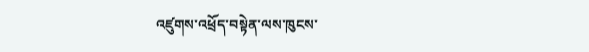འཛུགས་འཕྲོད་བསྟེན་ལས་ཁུངས་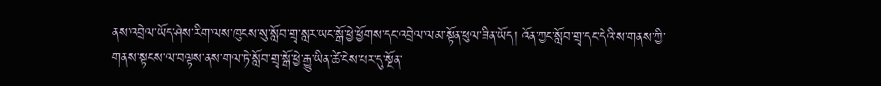ནས་འབྲེལ་ཡོད་ཤེས་རིག་ལས་ཁུངས་སུ་སློབ་གྲྭ་སླར་ཡང་སྒོ་ཕྱེ་ཕྱོགས་དང་འབྲེལ་ལམ་སྟོན་ཕུལ་ཟིན་ཡོད། འོན་ཀྱང་སློབ་གྲྭ་དང་དེའི་ས་གནས་ཀྱི་གནས་སྟངས་ལ་བལྟས་ནས་གལ་ཏེ་སློབ་གྲྭ་སྒོ་ཕྱེ་རྒྱུ་ཡིན་ཚེ་ངེས་པར་དུ་སྔོན་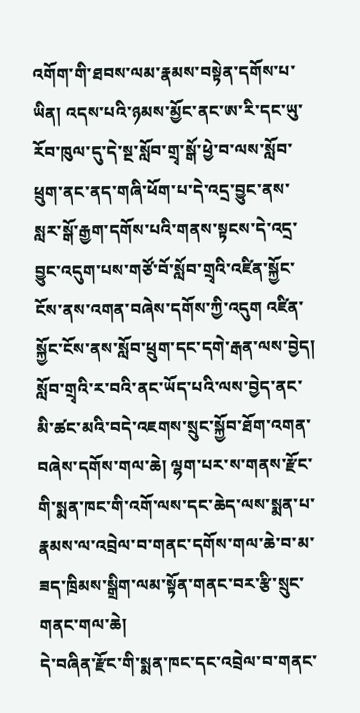འགོག་གི་ཐབས་ལམ་རྣམས་བསྟེན་དགོས་པ་ཡིན། འདས་པའི་ཉམས་མྱོང་ནང་ཨ་རི་དང་ཡུ་རོབ་ཁུལ་དུ་དེ་སྔ་སློབ་གྲྭ་སྒོ་ཕྱེ་བ་ལས་སློབ་ཕྲུག་ནང་ནད་གཞི་ཕོག་པ་དེ་འདྲ་བྱུང་ནས་སླར་སྒོ་རྒྱག་དགོས་པའི་གནས་སྟངས་དེ་འདྲ་བྱུང་འདུག་པས་གཙོ་བོ་སློབ་གྲྭའི་འཛིན་སྐྱོང་ངོས་ནས་འགན་བཞེས་དགོས་ཀྱི་འདུག འཛིན་སྐྱོང་ངོས་ནས་སློབ་ཕྲུག་དང་དགེ་རྒན་ལས་བྱེད། སློབ་གྲྭའི་ར་བའི་ནང་ཡོད་པའི་ལས་བྱེད་ནང་མི་ཚང་མའི་བདེ་འཇགས་སྲུང་སྐྱོབ་ཐོག་འགན་བཞེས་དགོས་གལ་ཆེ། ལྷག་པར་ས་གནས་རྫོང་གི་སྨན་ཁང་གི་འགོ་ལས་དང་ཆེད་ལས་སྨན་པ་རྣམས་ལ་འབྲེལ་བ་གནང་དགོས་གལ་ཆེ་བ་མ་ཟད་ཁྲིམས་སྒྲིག་ལམ་སྟོན་གནང་བར་རྩི་སྲུང་གནང་གལ་ཆེ།
དེ་བཞིན་རྫོང་གི་སྨན་ཁང་དང་འབྲེལ་བ་གནང་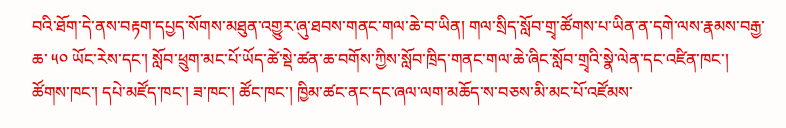བའི་ཐོག་དེ་ནས་བརྟག་དཔྱད་སོགས་མཐུན་འགྱུར་ཞུ་ཐབས་གནང་གལ་ཆེ་བ་ཡིན། གལ་སྲིད་སློབ་གྲྭ་ཚོགས་པ་ཡིན་ན་དགེ་ལས་རྣམས་བརྒྱ་ཆ་ ༥༠ ཡོང་རེས་དང་། སློབ་ཕྲུག་མང་པོ་ཡོད་ཚེ་སྡེ་ཚན་ཆ་བགོས་ཀྱིས་སློབ་ཁྲིད་གནང་གལ་ཆེ་ཞིང་སློབ་གྲྭའི་སྣེ་ལེན་དང་འཛིན་ཁང་། ཚོགས་ཁང་། དཔེ་མཛོད་ཁང་། ཟ་ཁང་། ཚོང་ཁང་། ཁྱིམ་ཚང་ནང་དང་ཞལ་ལག་མཆོད་ས་བཅས་མི་མང་པོ་འཛོམས་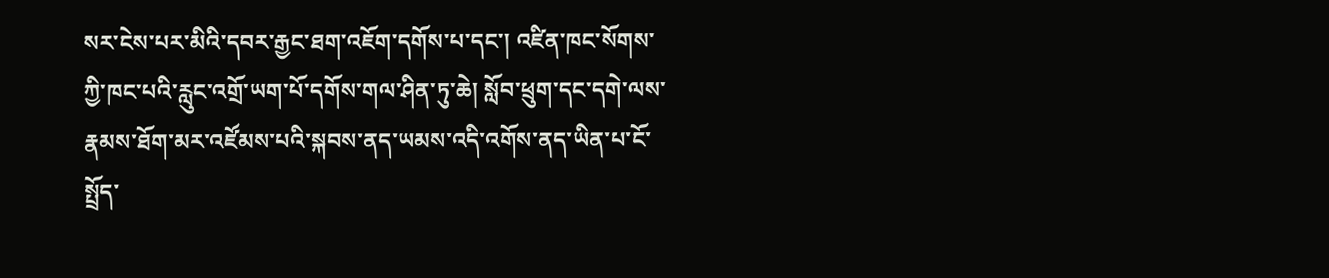སར་ངེས་པར་མིའི་དབར་རྒྱང་ཐག་འཇོག་དགོས་པ་དང་། འཛིན་ཁང་སོགས་ཀྱི་ཁང་པའི་རླུང་འགྲོ་ཡག་པོ་དགོས་གལ་ཤིན་ཏུ་ཆེ། སློབ་ཕྲུག་དང་དགེ་ལས་རྣམས་ཐོག་མར་འཛོམས་པའི་སྐབས་ནད་ཡམས་འདི་འགོས་ནད་ཡིན་པ་ངོ་སྤྲོད་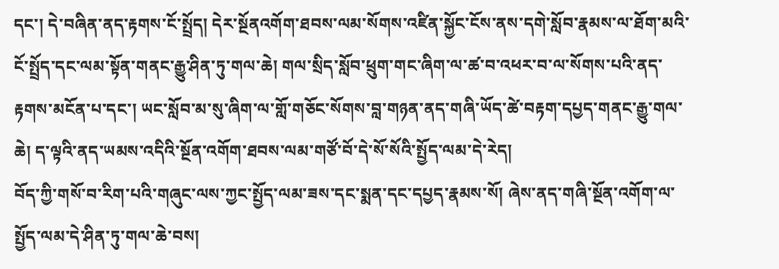དང་། དེ་བཞིན་ནད་རྟགས་ངོ་སྤྲོད། དེར་སྔོནའགོག་ཐབས་ལམ་སོགས་འཛིན་སྐྱོང་ངོས་ནས་དགེ་སློབ་རྣམས་ལ་ཐོག་མའི་ངོ་སྤྲོད་དང་ལམ་སྟོན་གནང་རྒྱུ་ཤིན་ཏུ་གལ་ཆེ། གལ་སྲིད་སློབ་ཕྲུག་གང་ཞིག་ལ་ཚ་བ་འཕར་བ་ལ་སོགས་པའི་ནད་རྟགས་མངོན་པ་དང་། ཡང་སློབ་མ་སུ་ཞིག་ལ་གློ་གཅོང་སོགས་བླ་གཉན་ནད་གཞི་ཡོད་ཚེ་བརྟག་དཔྱད་གནང་རྒྱུ་གལ་ཆེ། ད་ལྟའི་ནད་ཡམས་འདིའི་སྔོན་འགོག་ཐབས་ལམ་གཙོ་བོ་དེ་སོ་སོའི་སྤྱོད་ལམ་དེ་རེད།
བོད་ཀྱི་གསོ་བ་རིག་པའི་གཞུང་ལས་ཀྱང་སྤྱོད་ལམ་ཟས་དང་སྨན་དང་དཔྱད་རྣམས་སོ། ཞེས་ནད་གཞི་སྔོན་འགོག་ལ་སྤྱོད་ལམ་དེ་ཤིན་ཏུ་གལ་ཆེ་བས།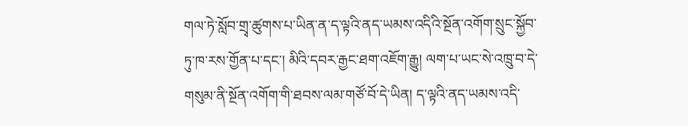གལ་ཏེ་སློབ་གྲྭ་ཚུགས་པ་ཡིན་ན་ད་ལྟའི་ནད་ཡམས་འདིའི་སྔོན་འགོག་སྲུང་སྐྱོབ་ཏུ་ཁ་རས་གྱོན་པ་དང་། མིའི་དབར་རྒྱང་ཐག་འཇོག་རྒྱུ། ལག་པ་ཡང་སེ་འཁྲུ་བ་དེ་གསུམ་ནི་སྔོན་འགོག་གི་ཐབས་ལམ་གཙོ་བོ་དེ་ཡིན། ད་ལྟའི་ནད་ཡམས་འདི་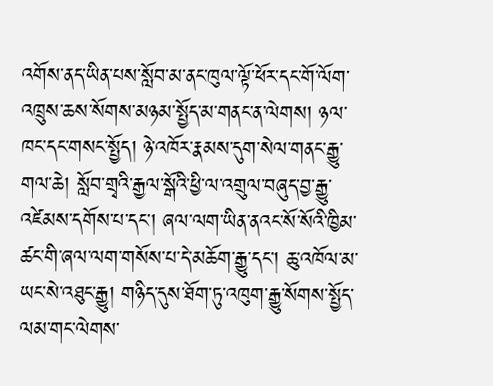འགོས་ནད་ཡིན་པས་སློབ་མ་ནང་ཁུལ་ལྟོ་ཕོར་དང་གོ་ལོག་འཁྲུས་ཆས་སོགས་མཉམ་སྤྱོད་མ་གནང་ན་ལེགས། ཉལ་ཁང་དང་གསང་སྤྱོད། ཉེ་འཁོར་རྣམས་དུག་སེལ་གནང་རྒྱུ་གལ་ཆེ། སློབ་གྲྭའི་རྒྱལ་སྒོའི་ཕྱི་ལ་འགྲུལ་བཞུད་བྱ་རྒྱུ་འཛེམས་དགོས་པ་དང་། ཞལ་ལག་ཡིན་ནའང་སོ་སོའི་ཁྱིམ་ཚང་གི་ཞལ་ལག་གསོས་པ་དེ་མཆོག་རྒྱུ་དང་། ཆུ་འཁོལ་མ་ཡང་སེ་འཐུང་རྒྱུ། གཉིད་དུས་ཐོག་ཏུ་འཁུག་རྒྱུ་སོགས་སྤྱོད་ལམ་གང་ལེགས་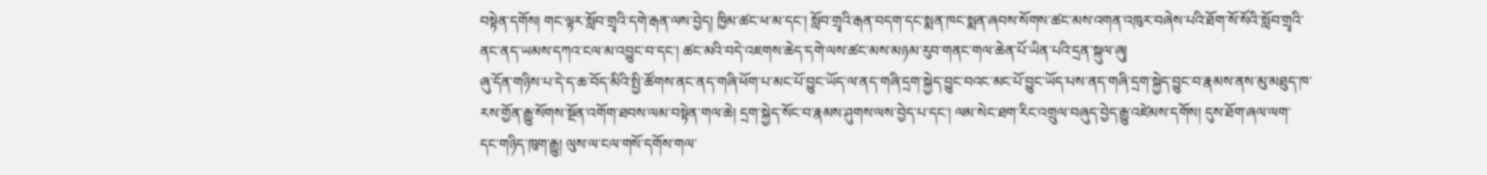བསྟེན་དགོས། གང་ལྟར་སློབ་གྲྭའི་དགེ་རྒན་ལས་བྱེད། ཁྱིམ་ཚང་ཕ་མ་དང་། སློབ་གྲྭའི་རྒན་བདག་དང་སྨན་ཁང་སྨན་ཞབས་སོགས་ཚང་མས་འགན་འཁུར་བཞེས་པའི་ཐོག་སོ་སོའི་སློབ་གྲྭའི་ནང་ནད་ཡམས་དཀའ་ངལ་མ་འབྱུང་བ་དང་། ཚང་མའི་བདེ་འཇགས་ཆེད་དགེ་ལས་ཚང་མས་མཉམ་རུབ་གནང་གལ་ཆེན་པོ་ཡིན་པའི་དྲན་སྐུལ་ཞུ།
ཞུ་དོན་གཉིས་པ་དེ་ད་ཆ་བོད་མིའི་སྤྱི་ཚོགས་ནང་ནད་གཞི་ཕོག་པ་མང་པོ་བྱུང་ཡོད་ལ་ནད་གཞི་དྲག་སྐྱེད་བྱུང་བའང་མང་པོ་བྱུང་ཡོད་པས་ནད་གཞི་དྲག་སྐྱེད་བྱུང་བ་རྣམས་ནས་མུ་མཐུད་ཁ་རས་གྱོན་རྒྱུ་སོགས་སྔོན་འགོག་ཐབས་ལམ་བསྟེན་གལ་ཆེ། དྲག་སྐྱེད་སོང་བ་རྣམས་ཤུགས་ལས་བྱེད་པ་དང་། ལམ་སེང་ཐག་རིང་འགྲུལ་བཞུད་བྱེད་རྒྱུ་འཛེམས་དགོས། དུས་ཐོག་ཞལ་ལག་དང་གཉིད་ཁུག་རྒྱུ། ལུས་ལ་ངལ་གསོ་དགོས་གལ་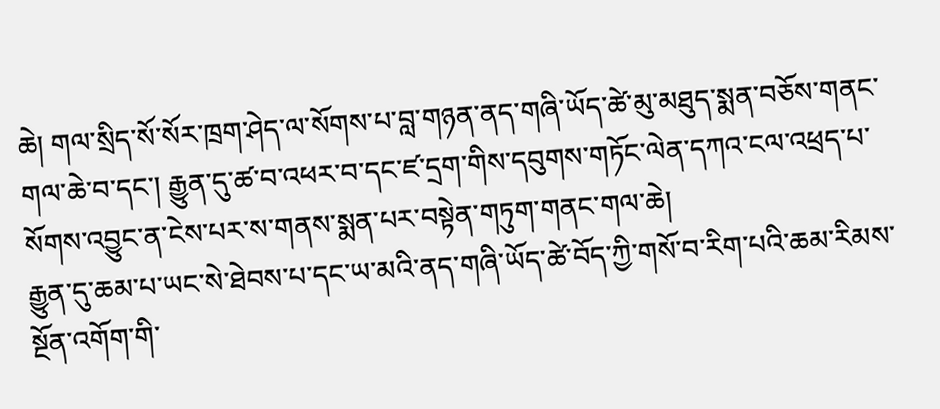ཆེ། གལ་སྲིད་སོ་སོར་ཁྲག་ཤེད་ལ་སོགས་པ་བླ་གཉན་ནད་གཞི་ཡོད་ཚེ་མུ་མཐུད་སྨན་བཅོས་གནང་གལ་ཆེ་བ་དང་། རྒྱུན་དུ་ཚ་བ་འཕར་བ་དང་ཛ་དྲག་གིས་དབུགས་གཏོང་ལེན་དཀའ་ངལ་འཕྲད་པ་སོགས་འབྱུང་ན་ངེས་པར་ས་གནས་སྨན་པར་བསྟེན་གཏུག་གནང་གལ་ཆེ།
རྒྱུན་དུ་ཆམ་པ་ཡང་སེ་ཐེབས་པ་དང་ཡ་མའི་ནད་གཞི་ཡོད་ཚེ་བོད་ཀྱི་གསོ་བ་རིག་པའི་ཆམ་རིམས་སྔོན་འགོག་གི་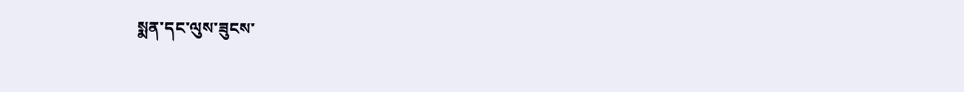སྨན་དང་ལུས་ཟུངས་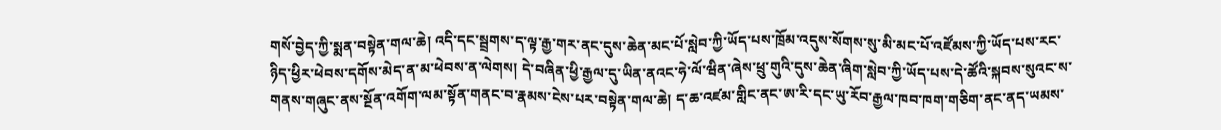གསོ་བྱེད་ཀྱི་སྨན་བསྟེན་གལ་ཆེ། འདི་དང་སྦྲགས་ད་ལྟ་རྒྱ་གར་ནང་དུས་ཆེན་མང་པོ་སླེབ་ཀྱི་ཡོད་པས་ཁྲོམ་འདུས་སོགས་སུ་མི་མང་པོ་འཛོམས་ཀྱི་ཡོད་པས་རང་ཉིད་ཕྱིར་ཕེབས་དགོས་མེད་ན་མ་ཕེབས་ན་ལེགས། དེ་བཞིན་ཕྱི་རྒྱལ་དུ་ཡིན་ནའང་ཧེ་ལོ་ཝིན་ཞེས་ཕྲུ་གུའི་དུས་ཆེན་ཞིག་སླེབ་ཀྱི་ཡོད་པས་དེ་ཚོའི་སྐབས་སུའང་ས་གནས་གཞུང་ནས་སྔོན་འགོག་ལམ་སྟོན་གནང་བ་རྣམས་ངེས་པར་བསྟེན་གལ་ཆེ། ད་ཆ་འཛམ་གླིང་ནང་ཨ་རི་དང་ཡུ་རོབ་རྒྱལ་ཁབ་ཁག་གཅིག་ནང་ནད་ཡམས་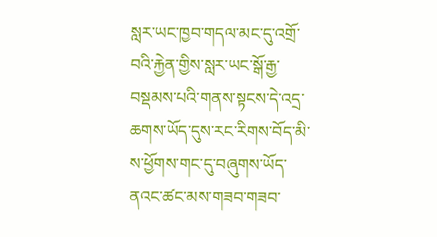སླར་ཡང་ཁྱབ་གདལ་མང་དུ་འགྲོ་བའི་རྐྱེན་གྱིས་སླར་ཡང་སྒོ་རྒྱ་བསྡམས་པའི་གནས་སྟངས་དེ་འདྲ་ཆགས་ཡོད་དུས་རང་རིགས་བོད་མི་ས་ཕྱོགས་གང་དུ་བཞུགས་ཡོད་ནའང་ཚང་མས་གཟབ་གཟབ་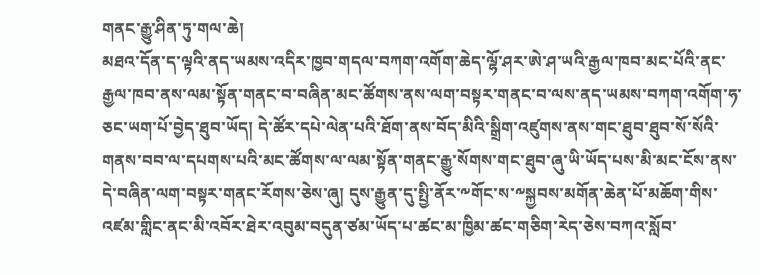གནང་རྒྱུ་ཤིན་ཏུ་གལ་ཆེ།
མཐའ་དོན་ད་ལྟའི་ནད་ཡམས་འདིར་ཁྱབ་གདལ་བཀག་འགོག་ཆེད་ལྷོ་ཤར་ཨེ་ཤ་ཡའི་རྒྱལ་ཁབ་མང་པོའི་ནང་རྒྱལ་ཁབ་ནས་ལམ་སྟོན་གནང་བ་བཞིན་མང་ཚོགས་ནས་ལག་བསྟར་གནང་བ་ལས་ནད་ཡམས་བཀག་འགོག་ཧ་ཅང་ཡག་པོ་བྱེད་ཐུབ་ཡོད། དེ་ཚོར་དཔེ་ལེན་པའི་ཐོག་ནས་བོད་མིའི་སྒྲིག་འཛུགས་ནས་གང་ཐུབ་ཐུབ་སོ་སོའི་གནས་བབ་ལ་དཔགས་པའི་མང་ཚོགས་ལ་ལམ་སྟོན་གནང་རྒྱུ་སོགས་གང་ཐུབ་ཞུ་ཡི་ཡོད་པས་མི་མང་ངོས་ནས་དེ་བཞིན་ལག་བསྟར་གནང་རོགས་ཅེས་ཞུ། དུས་རྒྱུན་དུ་སྤྱི་ནོར་༸གོང་ས་༸སྐྱབས་མགོན་ཆེན་པོ་མཆོག་གིས་འཛམ་གླིང་ནང་མི་འབོར་ཐེར་འབུམ་བདུན་ཙམ་ཡོད་པ་ཚང་མ་ཁྱིམ་ཚང་གཅིག་རེད་ཅེས་བཀའ་སློབ་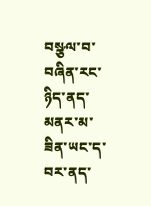བསྩལ་བ་བཞིན་རང་ཉིད་ནད་མནར་མ་ཟིན་ཡང་ད་བར་ནད་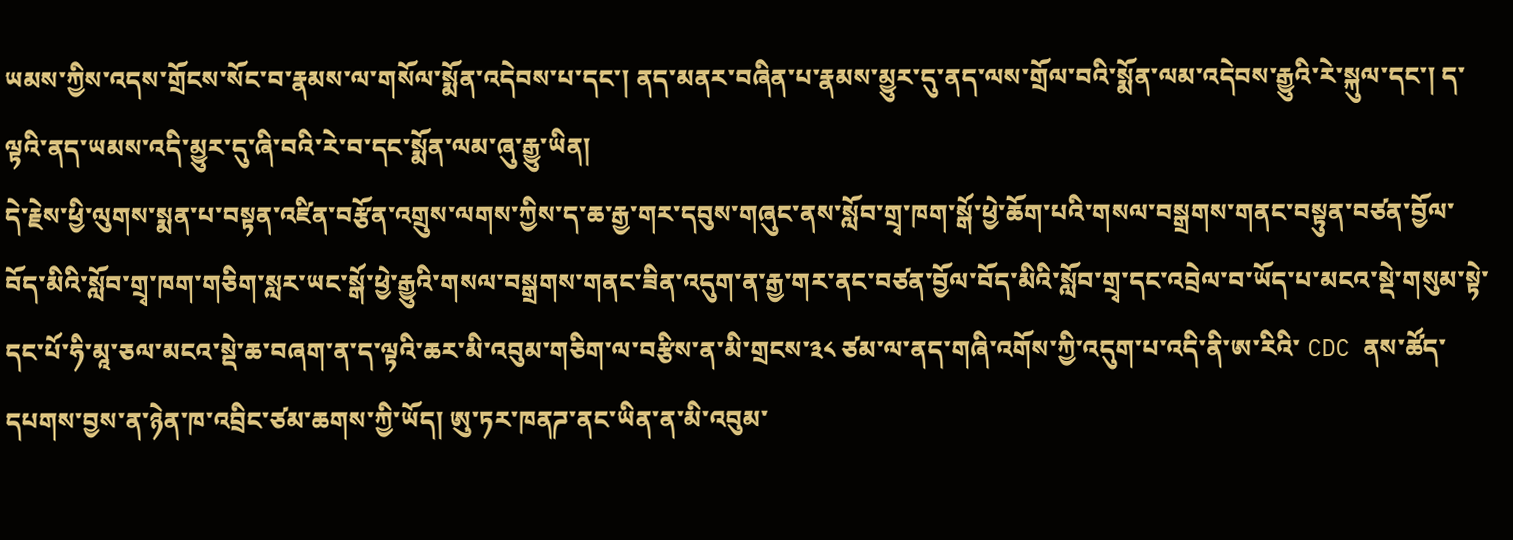ཡམས་ཀྱིས་འདས་གྲོངས་སོང་བ་རྣམས་ལ་གསོལ་སྨོན་འདེབས་པ་དང་། ནད་མནར་བཞིན་པ་རྣམས་མྱུར་དུ་ནད་ལས་གྲོལ་བའི་སྨོན་ལམ་འདེབས་རྒྱུའི་རེ་སྐུལ་དང་། ད་ལྟའི་ནད་ཡམས་འདི་མྱུར་དུ་ཞི་བའི་རེ་བ་དང་སྨོན་ལམ་ཞུ་རྒྱུ་ཡིན།
དེ་རྗེས་ཕྱི་ལུགས་སྨན་པ་བསྟན་འཛིན་བརྩོན་འགྲུས་ལགས་ཀྱིས་ད་ཆ་རྒྱ་གར་དབུས་གཞུང་ནས་སློབ་གྲྭ་ཁག་སྒོ་ཕྱེ་ཆོག་པའི་གསལ་བསྒྲགས་གནང་བསྟུན་བཙན་བྱོལ་བོད་མིའི་སློབ་གྲྭ་ཁག་གཅིག་སླར་ཡང་སྒོ་ཕྱེ་རྒྱུའི་གསལ་བསྒྲགས་གནང་ཟིན་འདུག་ན་རྒྱ་གར་ནང་བཙན་བྱོལ་བོད་མིའི་སློབ་གྲྭ་དང་འབྲེལ་བ་ཡོད་པ་མངའ་སྡེ་གསུམ་སྟེ་དང་པོ་ཧི་མཱ་ཅལ་མངའ་སྡེ་ཆ་བཞག་ན་ད་ལྟའི་ཆར་མི་འབུམ་གཅིག་ལ་བརྩིས་ན་མི་གྲངས་༣༨ ཙམ་ལ་ནད་གཞི་འགོས་ཀྱི་འདུག་པ་འདི་ནི་ཨ་རིའི་ CDC ནས་ཚོད་དཔགས་བྱས་ན་ཉེན་ཁ་འབྲིང་ཙམ་ཆགས་ཀྱི་ཡོད། ཨུ་ཏར་ཁནཌ་ནང་ཡིན་ན་མི་འབུམ་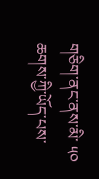གཅིག་ནང་ནས་མི་ ༥༠ ཆགས་ཀྱི་ཡོད་པས་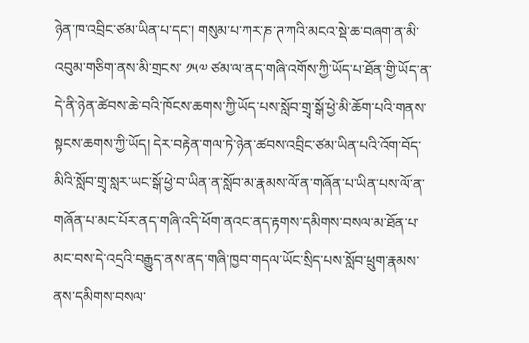ཉེན་ཁ་འབྲིང་ཙམ་ཡིན་པ་དང་། གསུམ་པ་ཀར་ཎ་ཊ་ཀའི་མངའ་སྡེ་ཆ་བཞག་ན་མི་འབུམ་གཅིག་ནས་མི་གྲངས་ ༡༥༧ ཙམ་ལ་ནད་གཞི་འགོས་ཀྱི་ཡོད་པ་ཐོན་གྱི་ཡོད་ན་དེ་ནི་ཉེན་ཚེབས་ཆེ་བའི་ཁོངས་ཆགས་ཀྱི་ཡོད་པས་སློབ་གྲྭ་སྒོ་ཕྱེ་མི་ཆོག་པའི་གནས་སྟངས་ཆགས་ཀྱི་ཡོད། དེར་བརྟེན་གལ་ཏེ་ཉེན་ཚབས་འབྲིང་ཙམ་ཡིན་པའི་འོག་བོད་མིའི་སློབ་གྲྭ་སླར་ཡང་སྒོ་ཕྱེ་བ་ཡིན་ན་སློབ་མ་རྣམས་ལོ་ན་གཞོན་པ་ཡིན་པས་ལོ་ན་གཞོན་པ་མང་པོར་ནད་གཞི་འདི་ཕོག་ནའང་ནད་རྟགས་དམིགས་བསལ་མ་ཐོན་པ་མང་བས་དེ་འདྲའི་བརྒྱུད་ནས་ནད་གཞི་ཁྱབ་གདལ་ཡོང་སྲིད་པས་སློབ་ཕྲུག་རྣམས་ནས་དམིགས་བསལ་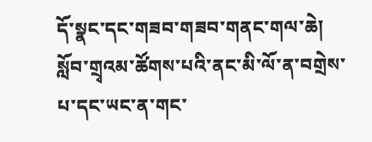དོ་སྣང་དང་གཟབ་གཟབ་གནང་གལ་ཆེ། སློབ་གྲྭའམ་ཚོགས་པའི་ནང་མི་ལོ་ན་བགྲེས་པ་དང་ཡང་ན་གང་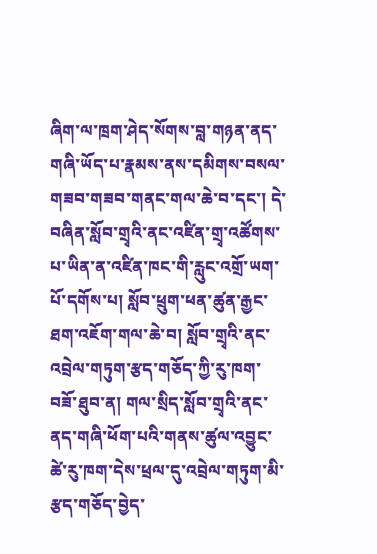ཞིག་ལ་ཁྲག་ཤེད་སོགས་བླ་གཉན་ནད་གཞི་ཡོད་པ་རྣམས་ནས་དམིགས་བསལ་གཟབ་གཟབ་གནང་གལ་ཆེ་བ་དང་། དེ་བཞིན་སློབ་གྲྭའི་ནང་འཛིན་གྲྭ་འཚོགས་པ་ཡིན་ན་འཛིན་ཁང་གི་རླུང་འགྲོ་ཡག་པོ་དགོས་པ། སློབ་ཕྲུག་ཕན་ཚུན་རྒྱང་ཐག་འཇོག་གལ་ཆེ་བ། སློབ་གྲྭའི་ནང་འབྲེལ་གཏུག་རྩད་གཅོད་ཀྱི་རུ་ཁག་བཟོ་ཐུབ་ན། གལ་སྲིད་སློབ་གྲྭའི་ནང་ནད་གཞི་ཕོག་པའི་གནས་ཚུལ་འབྱུང་ཚེ་རུ་ཁག་དེས་ཕྲལ་དུ་འབྲེལ་གཏུག་མི་རྩད་གཅོད་བྱེད་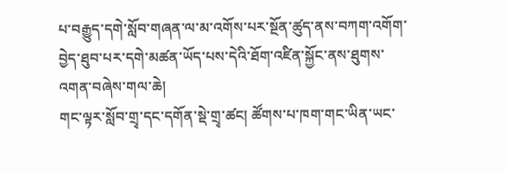པ་བརྒྱུད་དགེ་སློབ་གཞན་ལ་མ་འགོས་པར་སྔོན་ཚུད་ནས་བཀག་འགོག་བྱེད་ཐུབ་པར་དགེ་མཚན་ཡོད་པས་དེའི་ཐོག་འཛིན་སྐྱོང་ནས་ཐུགས་འགན་བཞེས་གལ་ཆེ།
གང་ལྟར་སློབ་གྲྭ་དང་དགོན་སྡེ་གྲྭ་ཚང། ཚོགས་པ་ཁག་གང་ཡིན་ཡང་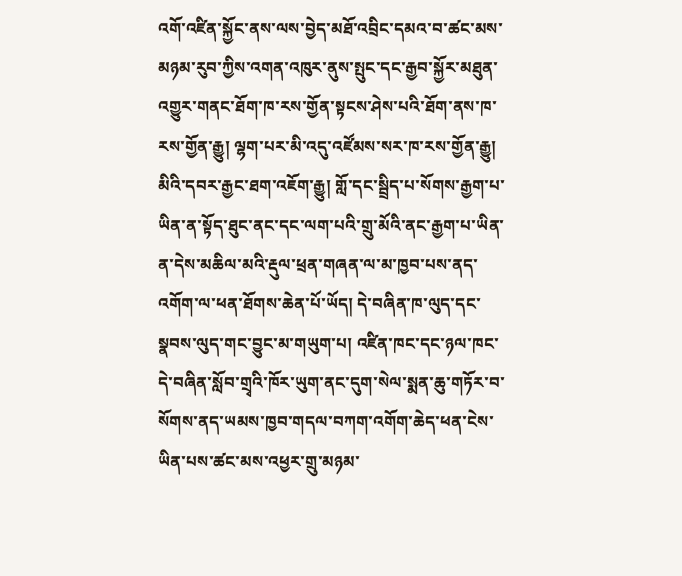འགོ་འཛིན་སྐྱོང་ནས་ལས་བྱེད་མཐོ་འབྲིང་དམའ་བ་ཚང་མས་མཉམ་རུབ་ཀྱིས་འགན་འཁུར་ནུས་སྤུང་དང་རྒྱབ་སྐྱོར་མཐུན་འགྱུར་གནང་ཐོག་ཁ་རས་གྱོན་སྟངས་ཤེས་པའི་ཐོག་ནས་ཁ་རས་གྱོན་རྒྱུ། ལྷག་པར་མི་འདུ་འཛོམས་སར་ཁ་རས་གྱོན་རྒྱུ། མིའི་དབར་རྒྱང་ཐག་འཇོག་རྒྱུ། གློ་དང་སྦྲིད་པ་སོགས་རྒྱག་པ་ཡིན་ན་སྟོད་ཐུང་ནང་དང་ལག་པའི་གྲུ་མོའི་ནང་རྒྱག་པ་ཡིན་ན་དེས་མཆིལ་མའི་རྡུལ་ཕྲན་གཞན་ལ་མ་ཁྱབ་པས་ནད་འགོག་ལ་ཕན་ཐོགས་ཆེན་པོ་ཡོད། དེ་བཞིན་ཁ་ལུད་དང་སྣབས་ལུད་གང་བྱུང་མ་གཡུག་པ། འཛིན་ཁང་དང་ཉལ་ཁང་དེ་བཞིན་སློབ་གྲྭའི་ཁོར་ཡུག་ནང་དུག་སེལ་སྨན་ཆུ་གཏོར་བ་སོགས་ནད་ཡམས་ཁྱབ་གདལ་བཀག་འགོག་ཆེད་ཕན་ངེས་ཡིན་པས་ཚང་མས་འཕྱར་གྲུ་མཉམ་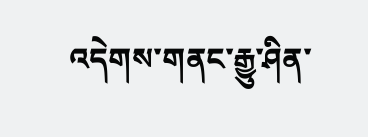འདེགས་གནང་རྒྱུ་ཤིན་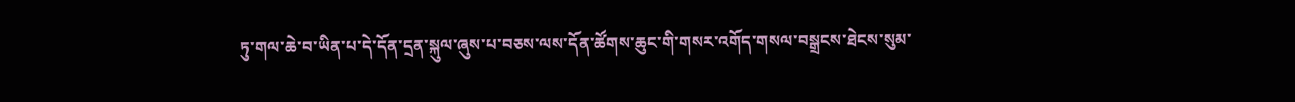ཏུ་གལ་ཆེ་བ་ཡིན་པ་དེ་དོན་དྲན་སྐུལ་ཞུས་པ་བཅས་ལས་དོན་ཚོགས་ཆུང་གི་གསར་འགོད་གསལ་བསྒྲངས་ཐེངས་སུམ་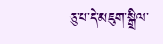ཅུ་པ་དེ་མཇུག་སྒྲིལ་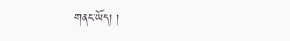གནང་ཡོད། །